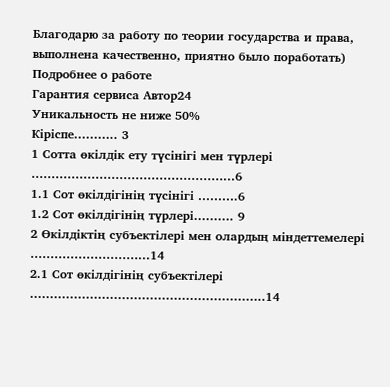Благодарю за работу по теории государства и права, выполнена качественно, приятно было поработать)
Подробнее о работе
Гарантия сервиса Автор24
Уникальность не ниже 50%
Кіріспе……….. 3
1 Сотта өкілдік ету түсінігі мен түрлері …………………………………………...6
1.1 Сот өкілдігінің түсінігі ……….6
1.2 Сот өкілдігінің түрлері………. 9
2 Өкілдіктің субъектілері мен олардың міндеттемелері ………………………...14
2.1 Сот өкілдігінің субъектілері …………………………………………………..14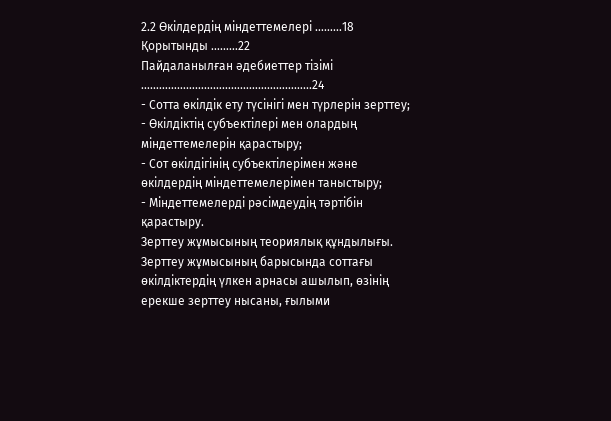2.2 Өкілдердің міндеттемелері ………18
Қорытынды ………22
Пайдаланылған әдебиеттер тізімі ………………………………………………...24
- Сотта өкілдік ету түсінігі мен түрлерін зерттеу;
- Өкілдіктің субъектілері мен олардың міндеттемелерін қарастыру;
- Сот өкілдігінің субъектілерімен және өкілдердің міндеттемелерімен таныстыру;
- Міндеттемелерді рәсімдеудің тәртібін қарастыру.
Зерттеу жұмысының теориялық құндылығы. Зерттеу жұмысының барысында соттағы өкілдіктердің үлкен арнасы ашылып, өзінің ерекше зерттеу нысаны, ғылыми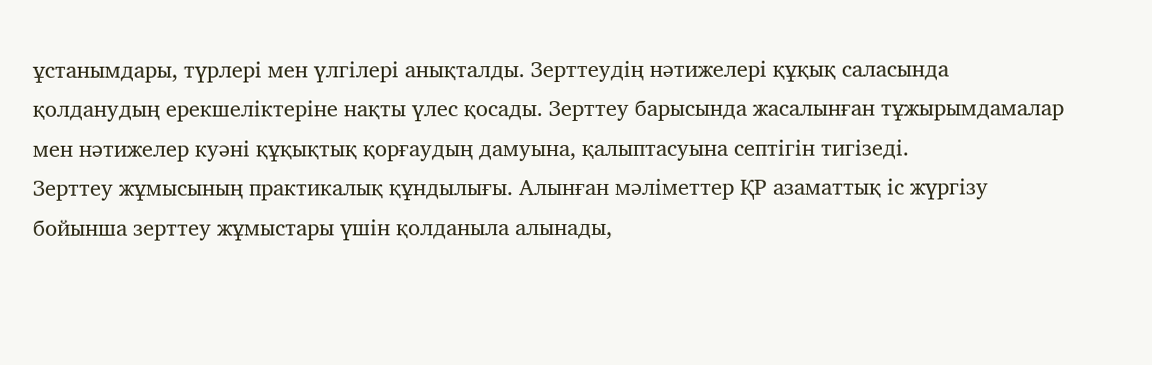ұстанымдары, түрлері мен үлгілері анықталды. Зерттеудің нәтижелері құқық саласында қолданудың ерекшеліктеріне нақты үлес қосады. Зерттеу барысында жасалынған тұжырымдамалар мен нәтижелер куәні құқықтық қорғаудың дамуына, қалыптасуына септігін тигізеді.
Зерттеу жұмысының практикалық құндылығы. Алынған мәліметтер ҚР азаматтық іс жүргізу бойынша зерттеу жұмыстары үшін қолданыла алынады,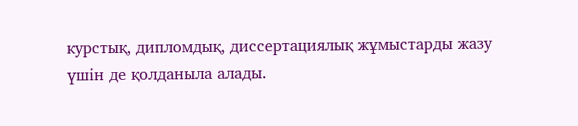курстық, дипломдық, диссертациялық жұмыстарды жазу үшін де қолданыла алады.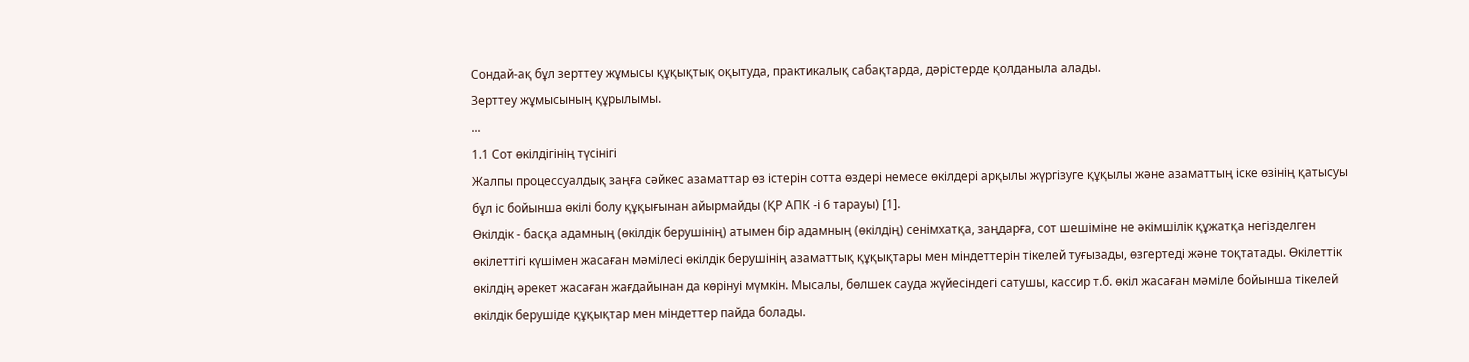Сондай-ақ бұл зерттеу жұмысы құқықтық оқытуда, практикалық сабақтарда, дәрістерде қолданыла алады.
Зерттеу жұмысының құрылымы.
...
1.1 Сот өкілдігінің түсінігі
Жалпы процессуалдық заңға сәйкес азаматтар өз істерін сотта өздері немесе өкілдері арқылы жүргізуге құқылы және азаматтың іске өзінің қатысуы бұл іс бойынша өкілі болу құқығынан айырмайды (ҚР АПК -і 6 тарауы) [1].
Өкілдік - басқа адамның (өкілдік берушінің) атымен бір адамның (өкілдің) сенімхатқа, заңдарға, сот шешіміне не әкімшілік құжатқа негізделген өкілеттігі күшімен жасаған мәмілесі өкілдік берушінің азаматтық құқықтары мен міндеттерін тікелей туғызады, өзгертеді және тоқтатады. Өкілеттік өкілдің әрекет жасаған жағдайынан да көрінуі мүмкін. Мысалы, бөлшек сауда жүйесіндегі сатушы, кассир т.б. өкіл жасаған мәміле бойынша тікелей өкілдік берушіде құқықтар мен міндеттер пайда болады.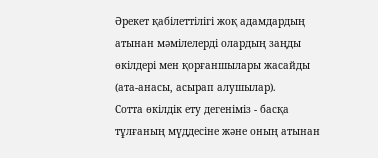Әрекет қабілеттілігі жоқ адамдардың атынан мәмілелерді олардың заңды өкілдері мен қорғаншылары жасайды (ата-анасы, асырап алушылар).
Сотта өкілдік ету дегеніміз - басқа тұлғаның мүддесіне және оның атынан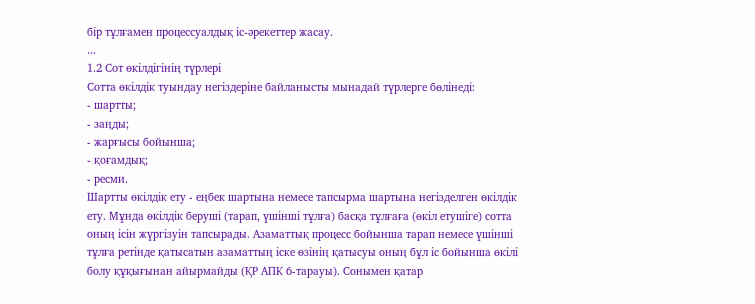бір тұлғамен процессуалдық іс-әрекеттер жасау.
...
1.2 Сот өкілдігінің түрлері
Сотта өкілдік туындау негіздеріне байланысты мынадай түрлерге бөлінеді:
- шартты;
- заңды;
- жарғысы бойынша;
- қоғамдық;
- ресми.
Шартты өкілдік ету - еңбек шартына немесе тапсырма шартына негізделген өкілдік ету. Мұнда өкілдік беруші (тарап, үшінші тұлға) басқа тұлғаға (өкіл етушіге) сотта оның ісін жүргізуін тапсырады. Азаматтық процесс бойынша тарап немесе үшінші тұлға ретінде қатысатын азаматтың іске өзінің қатысуы оның бұл іс бойынша өкілі болу құқығынан айырмайды (ҚР АПК 6-тарауы). Сонымен қатар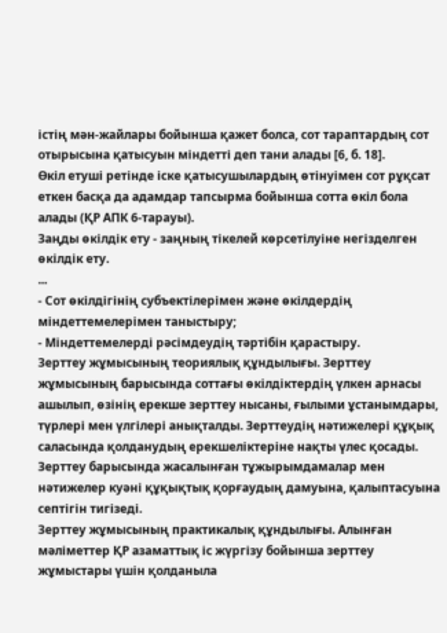істің мән-жайлары бойынша қажет болса, сот тараптардың сот отырысына қатысуын міндетті деп тани алады [6, б. 18].
Өкіл етуші ретінде іске қатысушылардың өтінуімен сот рұқсат еткен басқа да адамдар тапсырма бойынша сотта өкіл бола алады (ҚР АПК 6-тарауы).
Заңды өкілдік ету - заңның тікелей көрсетілуіне негізделген өкілдік ету.
...
- Сот өкілдігінің субъектілерімен және өкілдердің міндеттемелерімен таныстыру;
- Міндеттемелерді рәсімдеудің тәртібін қарастыру.
Зерттеу жұмысының теориялық құндылығы. Зерттеу жұмысының барысында соттағы өкілдіктердің үлкен арнасы ашылып, өзінің ерекше зерттеу нысаны, ғылыми ұстанымдары, түрлері мен үлгілері анықталды. Зерттеудің нәтижелері құқық саласында қолданудың ерекшеліктеріне нақты үлес қосады. Зерттеу барысында жасалынған тұжырымдамалар мен нәтижелер куәні құқықтық қорғаудың дамуына, қалыптасуына септігін тигізеді.
Зерттеу жұмысының практикалық құндылығы. Алынған мәліметтер ҚР азаматтық іс жүргізу бойынша зерттеу жұмыстары үшін қолданыла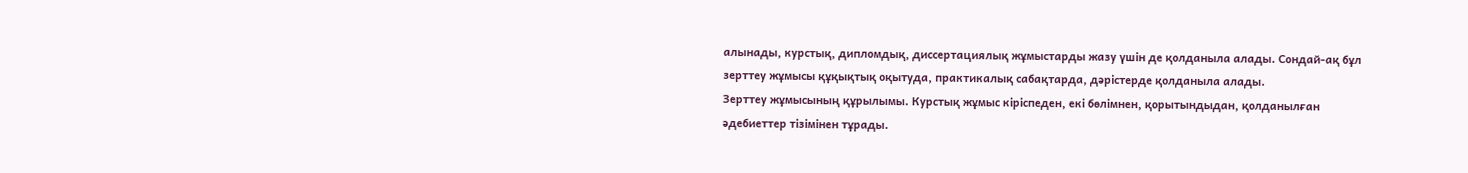алынады, курстық, дипломдық, диссертациялық жұмыстарды жазу үшін де қолданыла алады. Сондай-ақ бұл зерттеу жұмысы құқықтық оқытуда, практикалық сабақтарда, дәрістерде қолданыла алады.
Зерттеу жұмысының құрылымы. Курстық жұмыс кіріспеден, екі бөлімнен, қорытындыдан, қолданылған әдебиеттер тізімінен тұрады.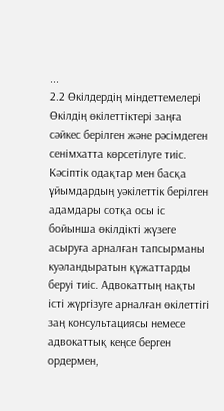...
2.2 Өкілдердің міндеттемелері
Өкілдің өкілеттіктері заңға сәйкес берілген және рәсімдеген сенімхатта көрсетілуге тиіс. Кәсіптік одақтар мен басқа ұйымдардың уәкілеттік берілген адамдары сотқа осы іс бойынша өкілдікті жүзеге асыруға арналған тапсырманы куәландыратын құжаттарды беруі тиіс. Адвокаттың нақты істі жүргізуге арналған өкілеттігі заң консультациясы немесе адвокаттық кеңсе берген ордермен,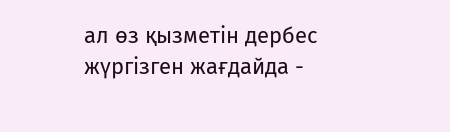ал өз қызметін дербес жүргізген жағдайда -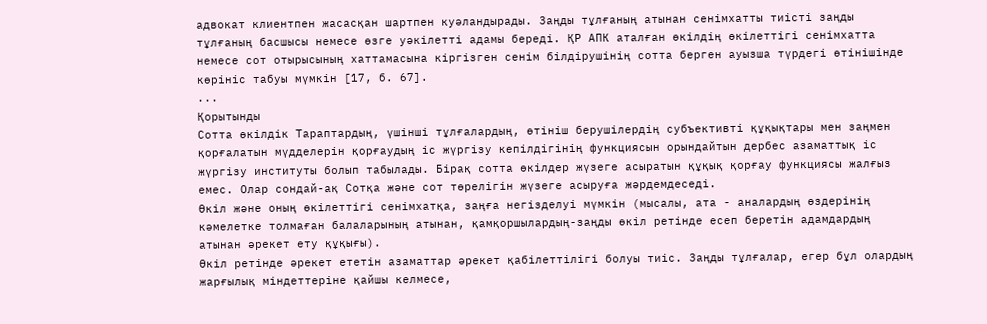адвокат клиентпен жасасқан шартпен куәландырады. Заңды тұлғаның атынан сенімхатты тиісті заңды тұлғаның басшысы немесе өзге уәкілетті адамы береді. ҚР АПК аталған өкілдің өкілеттігі сенімхатта немесе сот отырысының хаттамасына кіргізген сенім білдірушінің сотта берген ауызша түрдегі өтінішінде көрініс табуы мүмкін [17, б. 67].
...
Қорытынды
Сотта өкілдік Тараптардың, үшінші тұлғалардың, өтініш берушілердің субъективті құқықтары мен заңмен қорғалатын мүдделерін қорғаудың іс жүргізу кепілдігінің функциясын орындайтын дербес азаматтық іс жүргізу институты болып табылады. Бірақ сотта өкілдер жүзеге асыратын құқық қорғау функциясы жалғыз емес. Олар сондай-ақ Сотқа және сот төрелігін жүзеге асыруға жәрдемдеседі.
Өкіл және оның өкілеттігі сенімхатқа, заңға негізделуі мүмкін (мысалы, ата - аналардың өздерінің кәмелетке толмаған балаларының атынан, қамқоршылардың-заңды өкіл ретінде есеп беретін адамдардың атынан әрекет ету құқығы).
Өкіл ретінде әрекет ететін азаматтар әрекет қабілеттілігі болуы тиіс. Заңды тұлғалар, егер бұл олардың жарғылық міндеттеріне қайшы келмесе,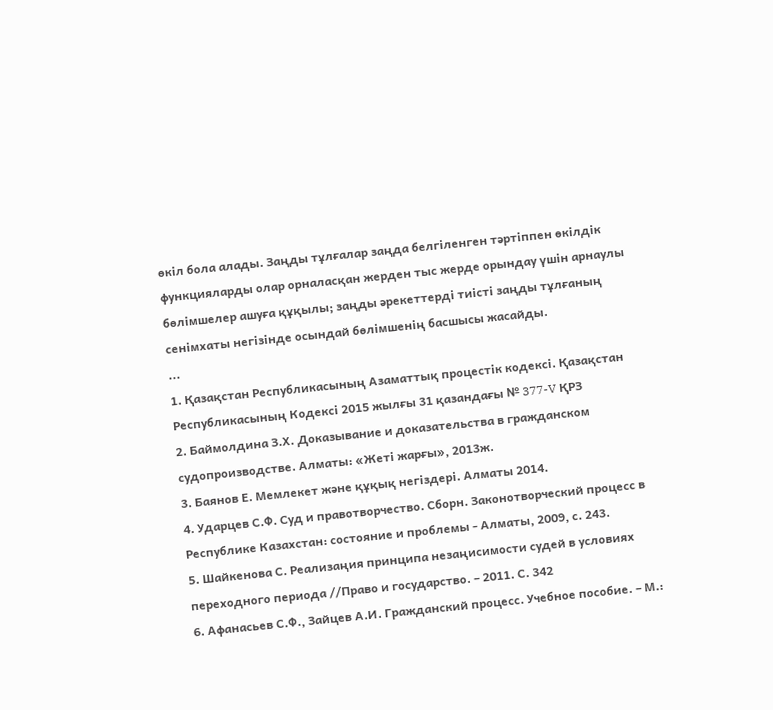өкіл бола алады. Заңды тұлғалар заңда белгіленген тәртіппен өкілдік функцияларды олар орналасқан жерден тыс жерде орындау үшін арнаулы бөлімшелер ашуға құқылы; заңды әрекеттерді тиісті заңды тұлғаның сенімхаты негізінде осындай бөлімшенің басшысы жасайды.
...
1. Қазақстан Республикасының Азаматтық процестік кодексі. Қазақстан Республикасының Кодексі 2015 жылғы 31 қазандағы № 377-V ҚРЗ
2. Баймолдина З.Х. Доказывание и доказательства в гражданском судопроизводстве. Алматы: «Жеті жарғы», 2013ж.
3. Баянов Е. Мемлекет және құқық негіздері. Алматы 2014.
4. Ударцев С.Ф. Суд и правотворчество. Сборн. Законотворческий процесс в Республике Казахстан: состояние и проблемы - Алматы, 2009, с. 243.
5. Шайкенова С. Реализаңия принципа незаңисимости судей в условиях переходного периода //Право и государство. – 2011. С. 342
6. Афанасьев С.Ф., Зайцев А.И. Гражданский процесс. Учебное пособие. – М.: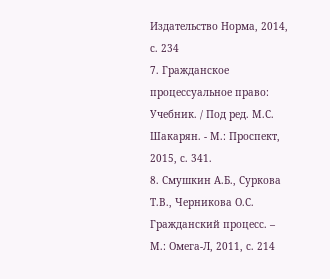Издательство Норма, 2014, с. 234
7. Гражданское процессуальное право: Учебник. / Под ред. М.С. Шакарян. - М.: Проспект, 2015, с. 341.
8. Смушкин А.Б., Суркова Т.В., Черникова О.С. Гражданский процесс. – М.: Омега-Л, 2011, с. 214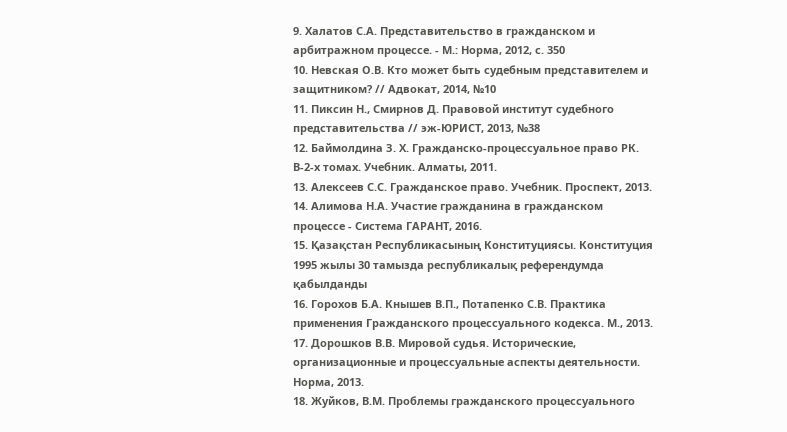9. Халатов С.А. Представительство в гражданском и арбитражном процессе. - М.: Норма, 2012, с. 350
10. Невская О.В. Кто может быть судебным представителем и защитником? // Адвокат, 2014, №10
11. Пиксин Н., Смирнов Д. Правовой институт судебного представительства // эж-ЮРИСТ, 2013, №38
12. Баймолдина З. Х. Гражданско-процессуальное право РК. В-2-х томах. Учебник. Алматы, 2011.
13. Алексеев С.С. Гражданское право. Учебник. Проспект, 2013.
14. Алимова Н.А. Участие гражданина в гражданском процессе - Система ГАРАНТ, 2016.
15. Қазақстан Республикасының Конституциясы. Конституция 1995 жылы 30 тамызда республикалық референдумда қабылданды
16. Горохов Б.А. Кнышев В.П., Потапенко С.В. Практика применения Гражданского процессуального кодекса. М., 2013.
17. Дорошков В.В. Мировой судья. Исторические, организационные и процессуальные аспекты деятельности. Норма, 2013.
18. Жуйков, В.М. Проблемы гражданского процессуального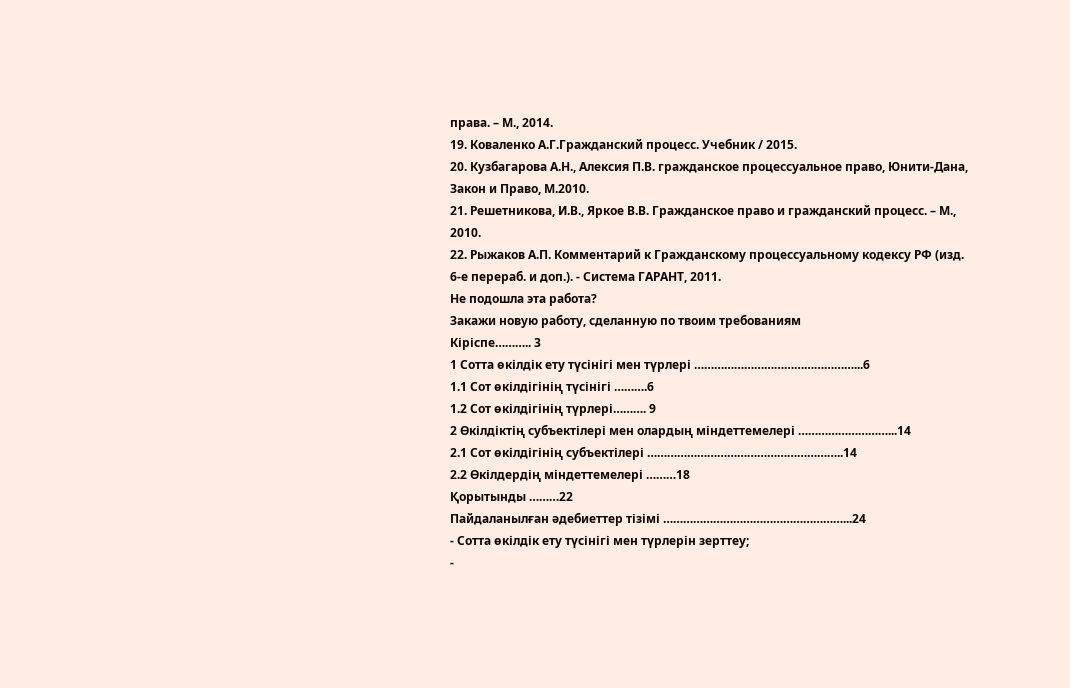права. – М., 2014.
19. Коваленко А.Г.Гражданский процесс. Учебник / 2015.
20. Кузбагарова А.Н., Алексия П.В. гражданское процессуальное право, Юнити-Дана, Закон и Право, М.2010.
21. Решетникова, И.В., Яркое В.В. Гражданское право и гражданский процесс. – М., 2010.
22. Рыжаков А.П. Комментарий к Гражданскому процессуальному кодексу РФ (изд. 6-е перераб. и доп.). - Система ГАРАНТ, 2011.
Не подошла эта работа?
Закажи новую работу, сделанную по твоим требованиям
Кіріспе……….. 3
1 Сотта өкілдік ету түсінігі мен түрлері …………………………………………...6
1.1 Сот өкілдігінің түсінігі ……….6
1.2 Сот өкілдігінің түрлері………. 9
2 Өкілдіктің субъектілері мен олардың міндеттемелері ………………………...14
2.1 Сот өкілдігінің субъектілері …………………………………………………..14
2.2 Өкілдердің міндеттемелері ………18
Қорытынды ………22
Пайдаланылған әдебиеттер тізімі ………………………………………………...24
- Сотта өкілдік ету түсінігі мен түрлерін зерттеу;
-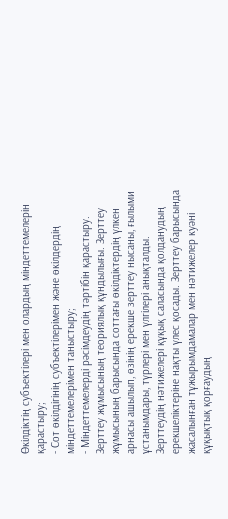Өкілдіктің субъектілері мен олардың міндеттемелерін қарастыру;
- Сот өкілдігінің субъектілерімен және өкілдердің міндеттемелерімен таныстыру;
- Міндеттемелерді рәсімдеудің тәртібін қарастыру.
Зерттеу жұмысының теориялық құндылығы. Зерттеу жұмысының барысында соттағы өкілдіктердің үлкен арнасы ашылып, өзінің ерекше зерттеу нысаны, ғылыми ұстанымдары, түрлері мен үлгілері анықталды. Зерттеудің нәтижелері құқық саласында қолданудың ерекшеліктеріне нақты үлес қосады. Зерттеу барысында жасалынған тұжырымдамалар мен нәтижелер куәні құқықтық қорғаудың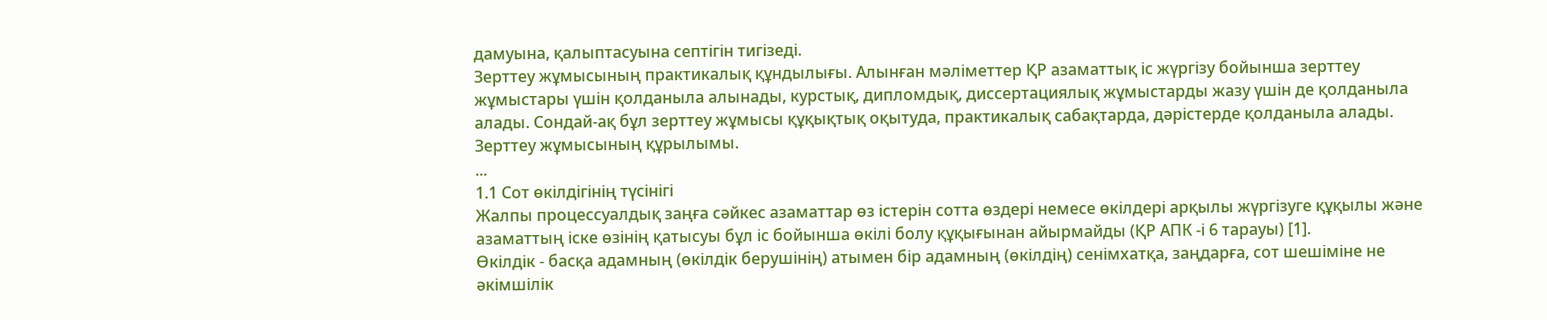дамуына, қалыптасуына септігін тигізеді.
Зерттеу жұмысының практикалық құндылығы. Алынған мәліметтер ҚР азаматтық іс жүргізу бойынша зерттеу жұмыстары үшін қолданыла алынады, курстық, дипломдық, диссертациялық жұмыстарды жазу үшін де қолданыла алады. Сондай-ақ бұл зерттеу жұмысы құқықтық оқытуда, практикалық сабақтарда, дәрістерде қолданыла алады.
Зерттеу жұмысының құрылымы.
...
1.1 Сот өкілдігінің түсінігі
Жалпы процессуалдық заңға сәйкес азаматтар өз істерін сотта өздері немесе өкілдері арқылы жүргізуге құқылы және азаматтың іске өзінің қатысуы бұл іс бойынша өкілі болу құқығынан айырмайды (ҚР АПК -і 6 тарауы) [1].
Өкілдік - басқа адамның (өкілдік берушінің) атымен бір адамның (өкілдің) сенімхатқа, заңдарға, сот шешіміне не әкімшілік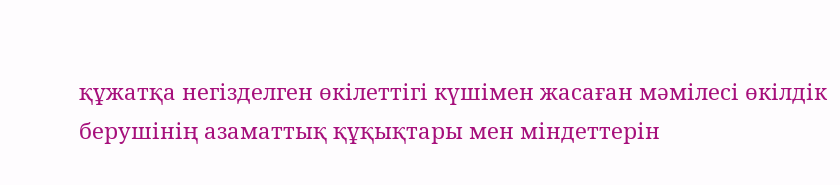құжатқа негізделген өкілеттігі күшімен жасаған мәмілесі өкілдік берушінің азаматтық құқықтары мен міндеттерін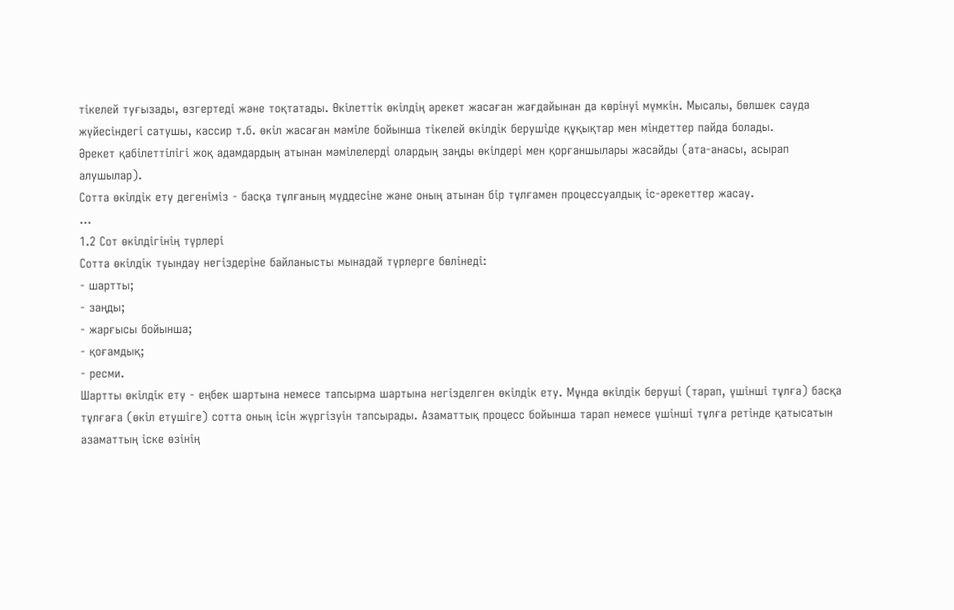тікелей туғызады, өзгертеді және тоқтатады. Өкілеттік өкілдің әрекет жасаған жағдайынан да көрінуі мүмкін. Мысалы, бөлшек сауда жүйесіндегі сатушы, кассир т.б. өкіл жасаған мәміле бойынша тікелей өкілдік берушіде құқықтар мен міндеттер пайда болады.
Әрекет қабілеттілігі жоқ адамдардың атынан мәмілелерді олардың заңды өкілдері мен қорғаншылары жасайды (ата-анасы, асырап алушылар).
Сотта өкілдік ету дегеніміз - басқа тұлғаның мүддесіне және оның атынан бір тұлғамен процессуалдық іс-әрекеттер жасау.
...
1.2 Сот өкілдігінің түрлері
Сотта өкілдік туындау негіздеріне байланысты мынадай түрлерге бөлінеді:
- шартты;
- заңды;
- жарғысы бойынша;
- қоғамдық;
- ресми.
Шартты өкілдік ету - еңбек шартына немесе тапсырма шартына негізделген өкілдік ету. Мұнда өкілдік беруші (тарап, үшінші тұлға) басқа тұлғаға (өкіл етушіге) сотта оның ісін жүргізуін тапсырады. Азаматтық процесс бойынша тарап немесе үшінші тұлға ретінде қатысатын азаматтың іске өзінің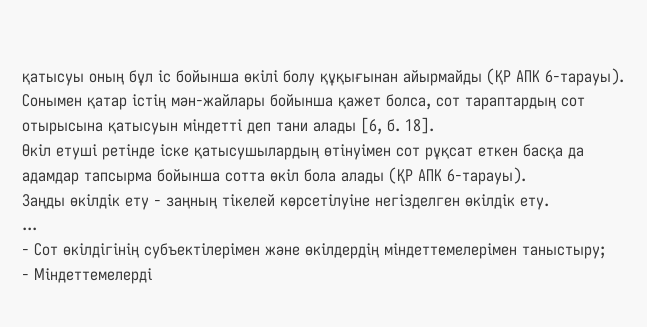қатысуы оның бұл іс бойынша өкілі болу құқығынан айырмайды (ҚР АПК 6-тарауы). Сонымен қатар істің мән-жайлары бойынша қажет болса, сот тараптардың сот отырысына қатысуын міндетті деп тани алады [6, б. 18].
Өкіл етуші ретінде іске қатысушылардың өтінуімен сот рұқсат еткен басқа да адамдар тапсырма бойынша сотта өкіл бола алады (ҚР АПК 6-тарауы).
Заңды өкілдік ету - заңның тікелей көрсетілуіне негізделген өкілдік ету.
...
- Сот өкілдігінің субъектілерімен және өкілдердің міндеттемелерімен таныстыру;
- Міндеттемелерді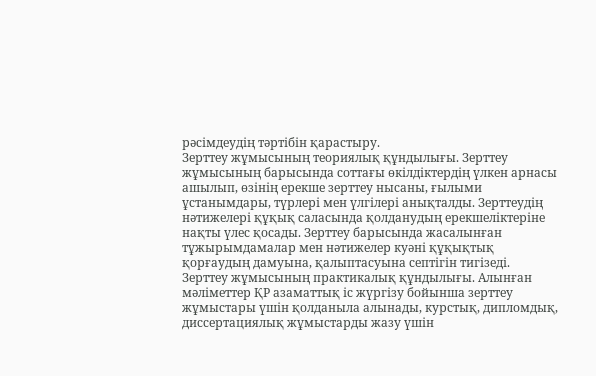рәсімдеудің тәртібін қарастыру.
Зерттеу жұмысының теориялық құндылығы. Зерттеу жұмысының барысында соттағы өкілдіктердің үлкен арнасы ашылып, өзінің ерекше зерттеу нысаны, ғылыми ұстанымдары, түрлері мен үлгілері анықталды. Зерттеудің нәтижелері құқық саласында қолданудың ерекшеліктеріне нақты үлес қосады. Зерттеу барысында жасалынған тұжырымдамалар мен нәтижелер куәні құқықтық қорғаудың дамуына, қалыптасуына септігін тигізеді.
Зерттеу жұмысының практикалық құндылығы. Алынған мәліметтер ҚР азаматтық іс жүргізу бойынша зерттеу жұмыстары үшін қолданыла алынады, курстық, дипломдық, диссертациялық жұмыстарды жазу үшін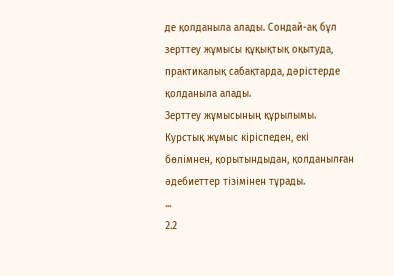де қолданыла алады. Сондай-ақ бұл зерттеу жұмысы құқықтық оқытуда, практикалық сабақтарда, дәрістерде қолданыла алады.
Зерттеу жұмысының құрылымы. Курстық жұмыс кіріспеден, екі бөлімнен, қорытындыдан, қолданылған әдебиеттер тізімінен тұрады.
...
2.2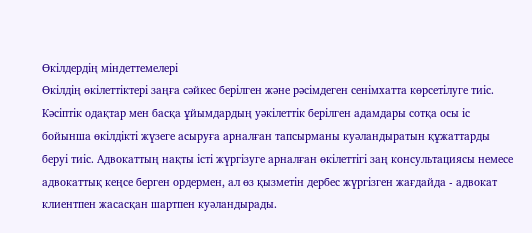Өкілдердің міндеттемелері
Өкілдің өкілеттіктері заңға сәйкес берілген және рәсімдеген сенімхатта көрсетілуге тиіс. Кәсіптік одақтар мен басқа ұйымдардың уәкілеттік берілген адамдары сотқа осы іс бойынша өкілдікті жүзеге асыруға арналған тапсырманы куәландыратын құжаттарды беруі тиіс. Адвокаттың нақты істі жүргізуге арналған өкілеттігі заң консультациясы немесе адвокаттық кеңсе берген ордермен, ал өз қызметін дербес жүргізген жағдайда - адвокат клиентпен жасасқан шартпен куәландырады.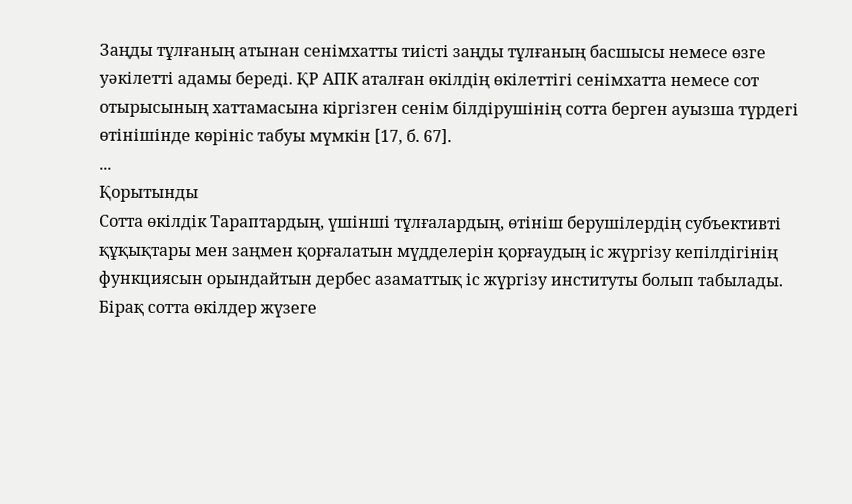Заңды тұлғаның атынан сенімхатты тиісті заңды тұлғаның басшысы немесе өзге уәкілетті адамы береді. ҚР АПК аталған өкілдің өкілеттігі сенімхатта немесе сот отырысының хаттамасына кіргізген сенім білдірушінің сотта берген ауызша түрдегі өтінішінде көрініс табуы мүмкін [17, б. 67].
...
Қорытынды
Сотта өкілдік Тараптардың, үшінші тұлғалардың, өтініш берушілердің субъективті құқықтары мен заңмен қорғалатын мүдделерін қорғаудың іс жүргізу кепілдігінің функциясын орындайтын дербес азаматтық іс жүргізу институты болып табылады. Бірақ сотта өкілдер жүзеге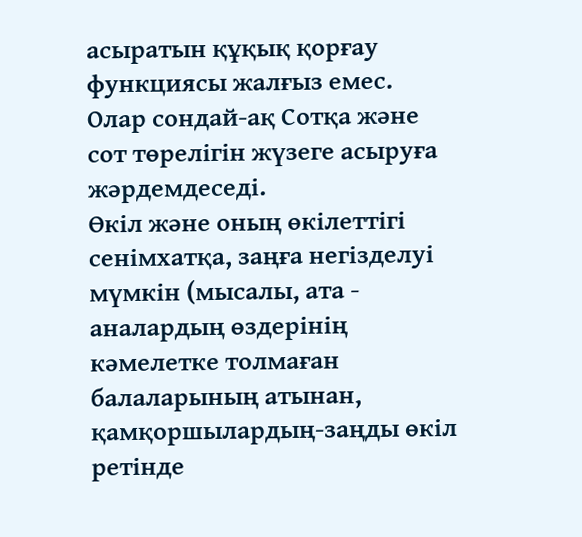асыратын құқық қорғау функциясы жалғыз емес. Олар сондай-ақ Сотқа және сот төрелігін жүзеге асыруға жәрдемдеседі.
Өкіл және оның өкілеттігі сенімхатқа, заңға негізделуі мүмкін (мысалы, ата - аналардың өздерінің кәмелетке толмаған балаларының атынан, қамқоршылардың-заңды өкіл ретінде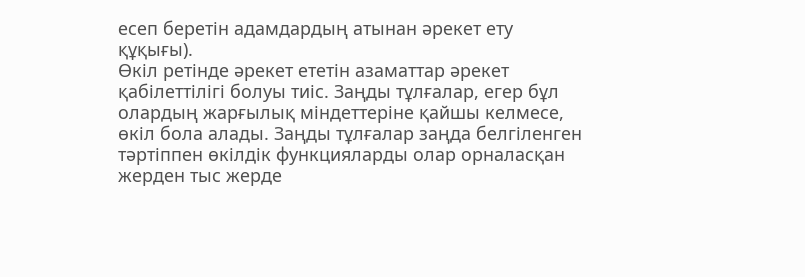есеп беретін адамдардың атынан әрекет ету құқығы).
Өкіл ретінде әрекет ететін азаматтар әрекет қабілеттілігі болуы тиіс. Заңды тұлғалар, егер бұл олардың жарғылық міндеттеріне қайшы келмесе, өкіл бола алады. Заңды тұлғалар заңда белгіленген тәртіппен өкілдік функцияларды олар орналасқан жерден тыс жерде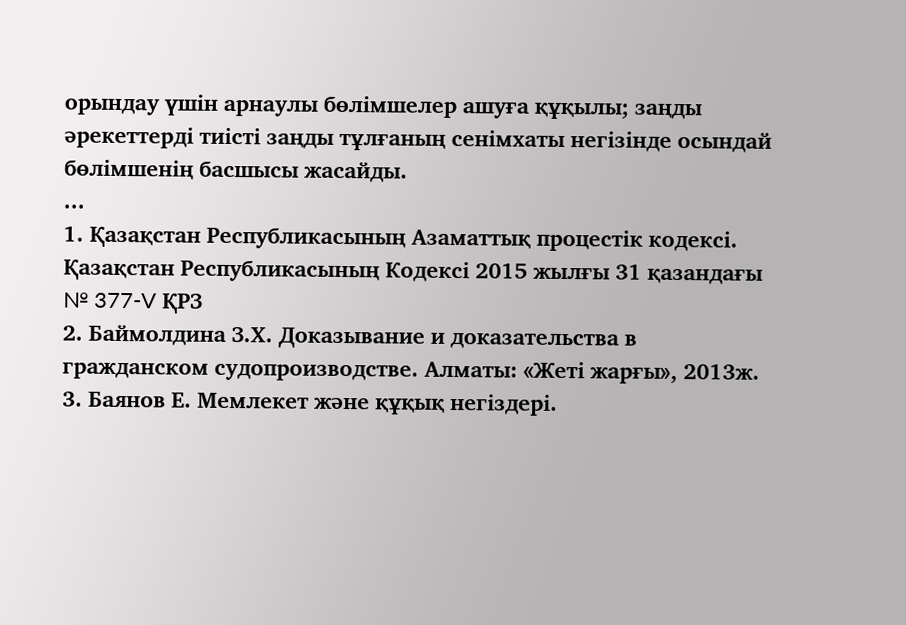орындау үшін арнаулы бөлімшелер ашуға құқылы; заңды әрекеттерді тиісті заңды тұлғаның сенімхаты негізінде осындай бөлімшенің басшысы жасайды.
...
1. Қазақстан Республикасының Азаматтық процестік кодексі. Қазақстан Республикасының Кодексі 2015 жылғы 31 қазандағы № 377-V ҚРЗ
2. Баймолдина З.Х. Доказывание и доказательства в гражданском судопроизводстве. Алматы: «Жеті жарғы», 2013ж.
3. Баянов Е. Мемлекет және құқық негіздері.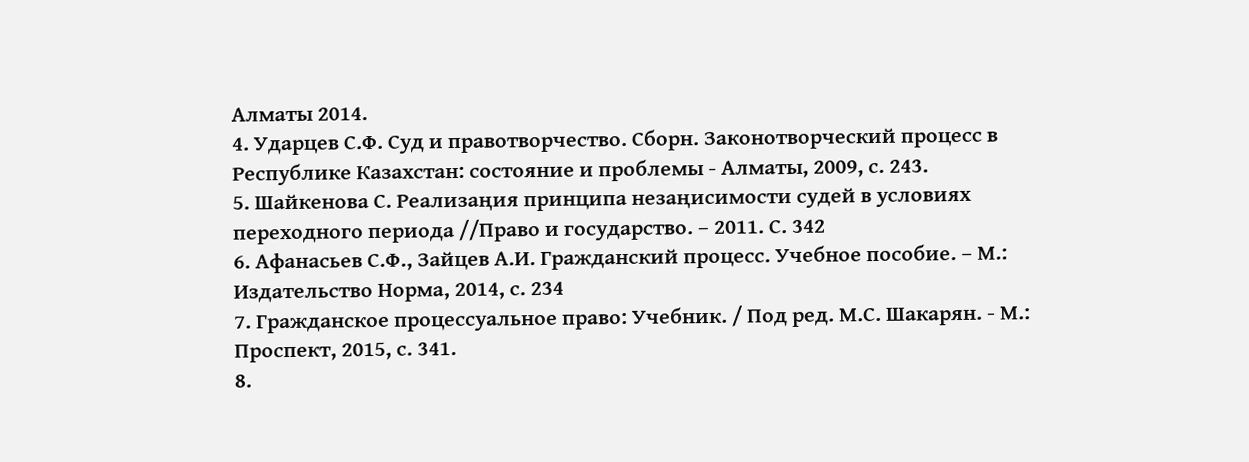Алматы 2014.
4. Ударцев С.Ф. Суд и правотворчество. Сборн. Законотворческий процесс в Республике Казахстан: состояние и проблемы - Алматы, 2009, с. 243.
5. Шайкенова С. Реализаңия принципа незаңисимости судей в условиях переходного периода //Право и государство. – 2011. С. 342
6. Афанасьев С.Ф., Зайцев А.И. Гражданский процесс. Учебное пособие. – М.: Издательство Норма, 2014, с. 234
7. Гражданское процессуальное право: Учебник. / Под ред. М.С. Шакарян. - М.: Проспект, 2015, с. 341.
8.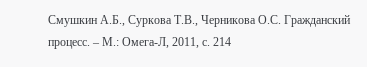Смушкин А.Б., Суркова Т.В., Черникова О.С. Гражданский процесс. – М.: Омега-Л, 2011, с. 214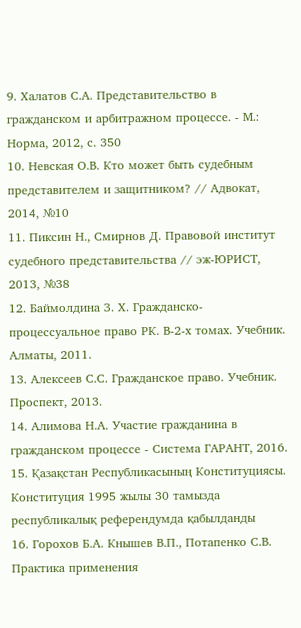9. Халатов С.А. Представительство в гражданском и арбитражном процессе. - М.: Норма, 2012, с. 350
10. Невская О.В. Кто может быть судебным представителем и защитником? // Адвокат, 2014, №10
11. Пиксин Н., Смирнов Д. Правовой институт судебного представительства // эж-ЮРИСТ, 2013, №38
12. Баймолдина З. Х. Гражданско-процессуальное право РК. В-2-х томах. Учебник. Алматы, 2011.
13. Алексеев С.С. Гражданское право. Учебник. Проспект, 2013.
14. Алимова Н.А. Участие гражданина в гражданском процессе - Система ГАРАНТ, 2016.
15. Қазақстан Республикасының Конституциясы. Конституция 1995 жылы 30 тамызда республикалық референдумда қабылданды
16. Горохов Б.А. Кнышев В.П., Потапенко С.В. Практика применения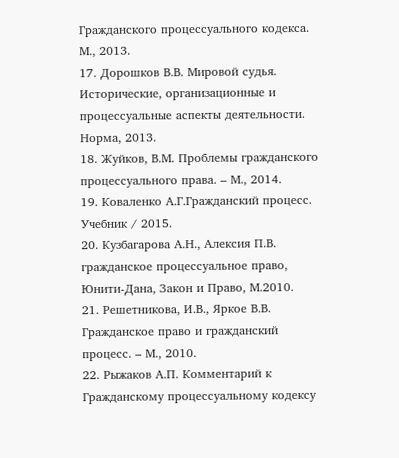Гражданского процессуального кодекса. М., 2013.
17. Дорошков В.В. Мировой судья. Исторические, организационные и процессуальные аспекты деятельности. Норма, 2013.
18. Жуйков, В.М. Проблемы гражданского процессуального права. – М., 2014.
19. Коваленко А.Г.Гражданский процесс. Учебник / 2015.
20. Кузбагарова А.Н., Алексия П.В. гражданское процессуальное право, Юнити-Дана, Закон и Право, М.2010.
21. Решетникова, И.В., Яркое В.В. Гражданское право и гражданский процесс. – М., 2010.
22. Рыжаков А.П. Комментарий к Гражданскому процессуальному кодексу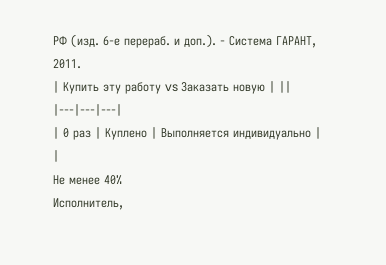РФ (изд. 6-е перераб. и доп.). - Система ГАРАНТ, 2011.
| Купить эту работу vs Заказать новую | ||
|---|---|---|
| 0 раз | Куплено | Выполняется индивидуально |
|
Не менее 40%
Исполнитель,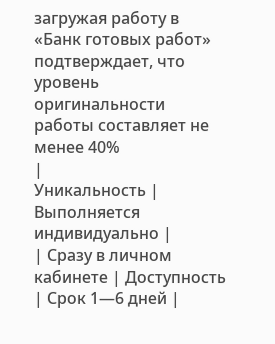загружая работу в «Банк готовых работ» подтверждает, что
уровень оригинальности
работы составляет не менее 40%
|
Уникальность | Выполняется индивидуально |
| Сразу в личном кабинете | Доступность | Срок 1—6 дней |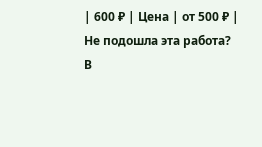| 600 ₽ | Цена | от 500 ₽ |
Не подошла эта работа?
В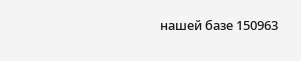нашей базе 150963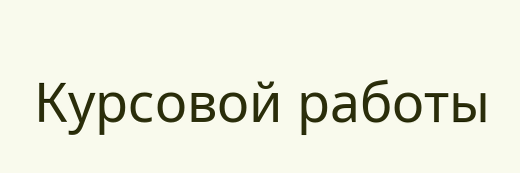Курсовой работы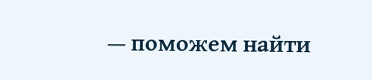— поможем найти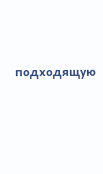подходящую